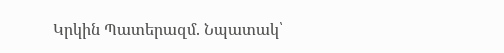Կրկին Պատերազմ. Նպատակ՝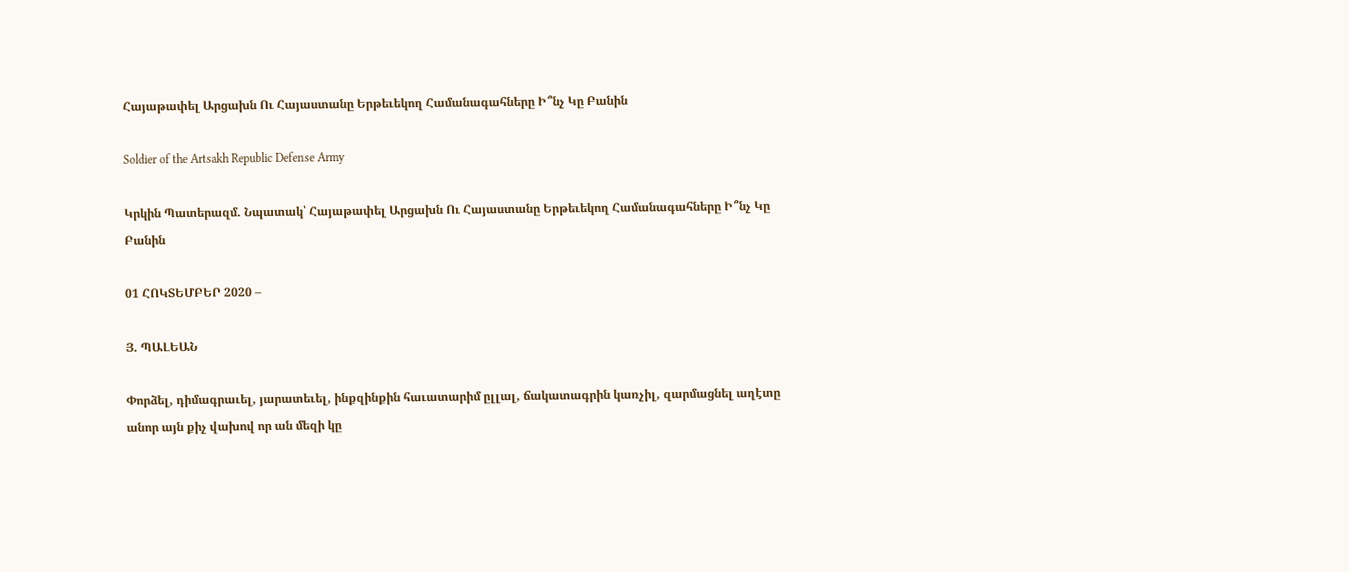Հայաթափել Արցախն Ու Հայաստանը Երթեւեկող Համանագահները Ի՞նչ Կը Բանին

Soldier of the Artsakh Republic Defense Army

Կրկին Պատերազմ. Նպատակ՝ Հայաթափել Արցախն Ու Հայաստանը Երթեւեկող Համանագահները Ի՞նչ Կը Բանին

01 ՀՈԿՏԵՄԲԵՐ 2020 –

Յ. ՊԱԼԵԱՆ

Փորձել, դիմագրաւել, յարատեւել, ինքզինքին հաւատարիմ ըլլալ, ճակատագրին կառչիլ, զարմացնել աղէտը անոր այն քիչ վախով որ ան մեզի կը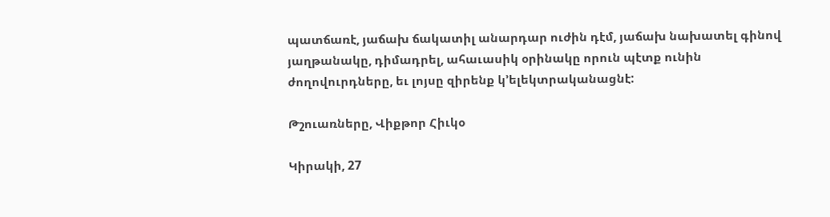պատճառէ, յաճախ ճակատիլ անարդար ուժին դէմ, յաճախ նախատել գինով յաղթանակը, դիմադրել, ահաւասիկ օրինակը որուն պէտք ունին ժողովուրդները, եւ լոյսը զիրենք կ’ելեկտրականացնէ:

Թշուառները, Վիքթոր Հիւկօ

Կիրակի, 27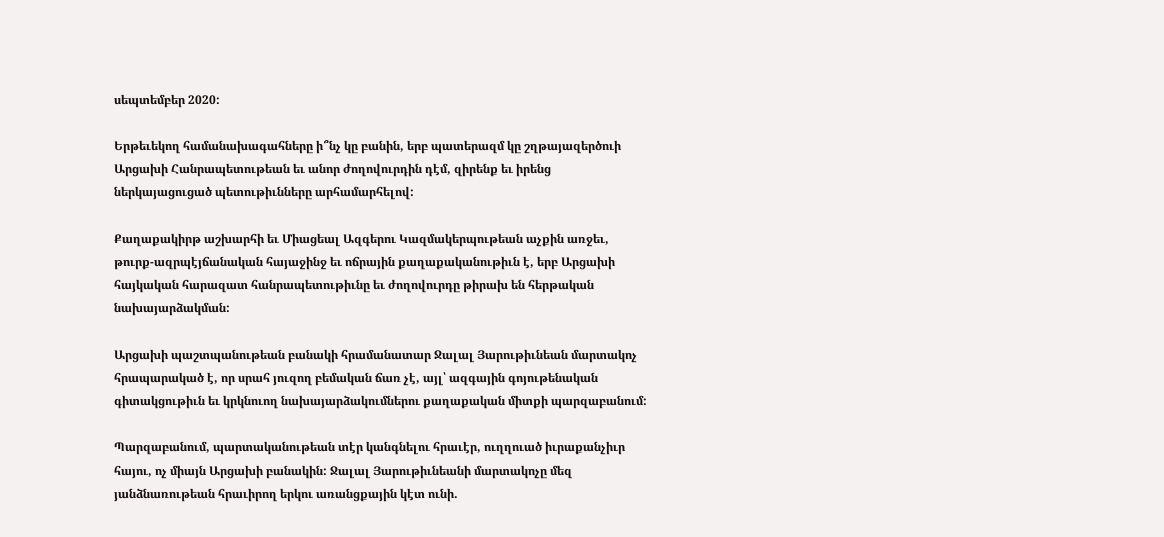սեպտեմբեր 2020:

Երթեւեկող համանախագահները ի՞նչ կը բանին, երբ պատերազմ կը շղթայազերծուի Արցախի Հանրապետութեան եւ անոր ժողովուրդին դէմ, զիրենք եւ իրենց ներկայացուցած պետութիւնները արհամարհելով:

Քաղաքակիրթ աշխարհի եւ Միացեալ Ազգերու Կազմակերպութեան աչքին առջեւ, թուրք-ազրպէյճանական հայաջինջ եւ ոճրային քաղաքականութիւն է, երբ Արցախի հայկական հարազատ հանրապետութիւնը եւ ժողովուրդը թիրախ են հերթական նախայարձակման:

Արցախի պաշտպանութեան բանակի հրամանատար Ջալալ Յարութիւնեան մարտակոչ հրապարակած է, որ սրահ յուզող բեմական ճառ չէ, այլ՝ ազգային գոյութենական գիտակցութիւն եւ կրկնուող նախայարձակումներու քաղաքական միտքի պարզաբանում:

Պարզաբանում, պարտականութեան տէր կանգնելու հրաւէր, ուղղուած իւրաքանչիւր հայու, ոչ միայն Արցախի բանակին: Ջալալ Յարութիւնեանի մարտակոչը մեզ յանձնառութեան հրաւիրող երկու առանցքային կէտ ունի.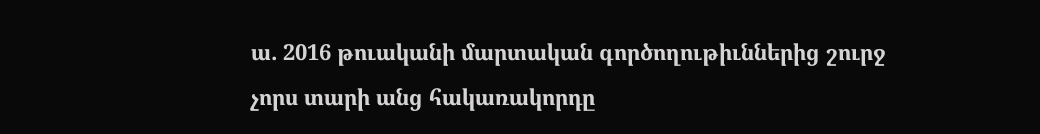ա. 2016 թուականի մարտական գործողութիւններից շուրջ չորս տարի անց հակառակորդը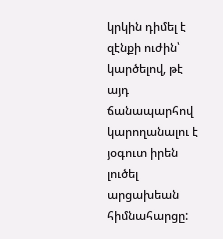կրկին դիմել է զէնքի ուժին՝ կարծելով, թէ այդ ճանապարհով կարողանալու է յօգուտ իրեն լուծել արցախեան հիմնահարցը: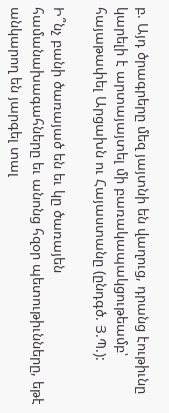բ. Այդ ծրագրերը մեզ յայտնի են վաղուց, դրանց էութիւնը կարելի է արտայայտել մի բառակապակցութեամբ՝ հայաթափել Արցախն ու Հայաստանը (ընդգծ. Յ.Պ.):

Ի՞նչ բանի ծառայած են եւ կը ծառայեն համանախագահները եւ անոնց հզօր պետութիւնները, եթէ անկարող են յարգել տալ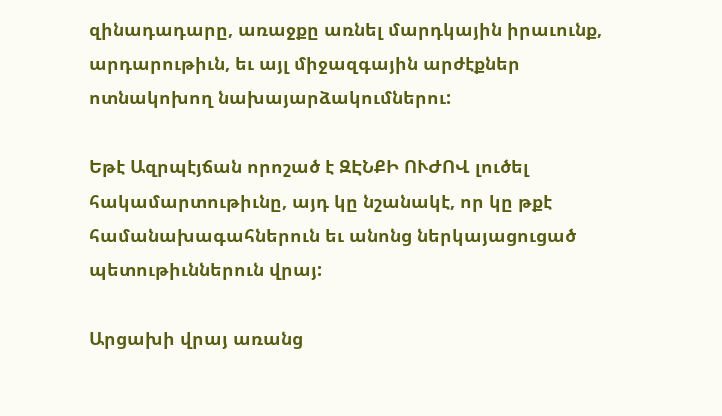զինադադարը, առաջքը առնել մարդկային իրաւունք, արդարութիւն, եւ այլ միջազգային արժէքներ ոտնակոխող նախայարձակումներու:

Եթէ Ազրպէյճան որոշած է ԶԷՆՔԻ ՈՒԺՈՎ լուծել հակամարտութիւնը, այդ կը նշանակէ, որ կը թքէ համանախագահներուն եւ անոնց ներկայացուցած պետութիւններուն վրայ:

Արցախի վրայ առանց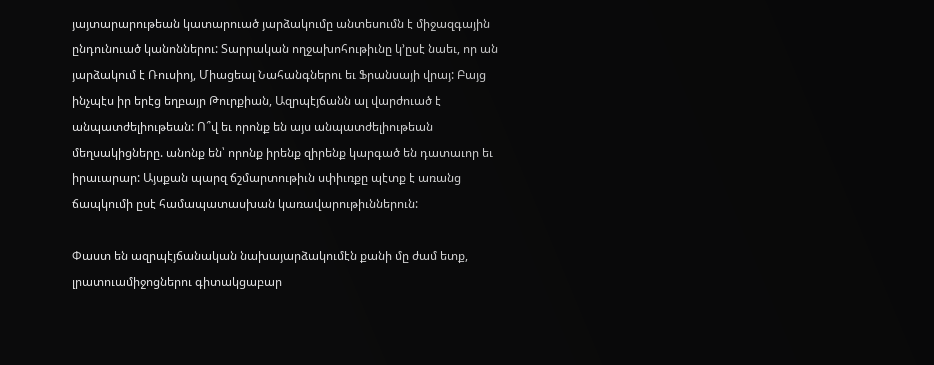յայտարարութեան կատարուած յարձակումը անտեսումն է միջազգային ընդունուած կանոններու: Տարրական ողջախոհութիւնը կ’ըսէ նաեւ, որ ան յարձակում է Ռուսիոյ, Միացեալ Նահանգներու եւ Ֆրանսայի վրայ: Բայց ինչպէս իր երէց եղբայր Թուրքիան, Ազրպէյճանն ալ վարժուած է անպատժելիութեան: Ո՞վ եւ որոնք են այս անպատժելիութեան մեղսակիցները. անոնք են՝ որոնք իրենք զիրենք կարգած են դատաւոր եւ իրաւարար: Այսքան պարզ ճշմարտութիւն սփիւռքը պէտք է առանց ճապկումի ըսէ համապատասխան կառավարութիւններուն:

Փաստ են ազրպէյճանական նախայարձակումէն քանի մը ժամ ետք, լրատուամիջոցներու գիտակցաբար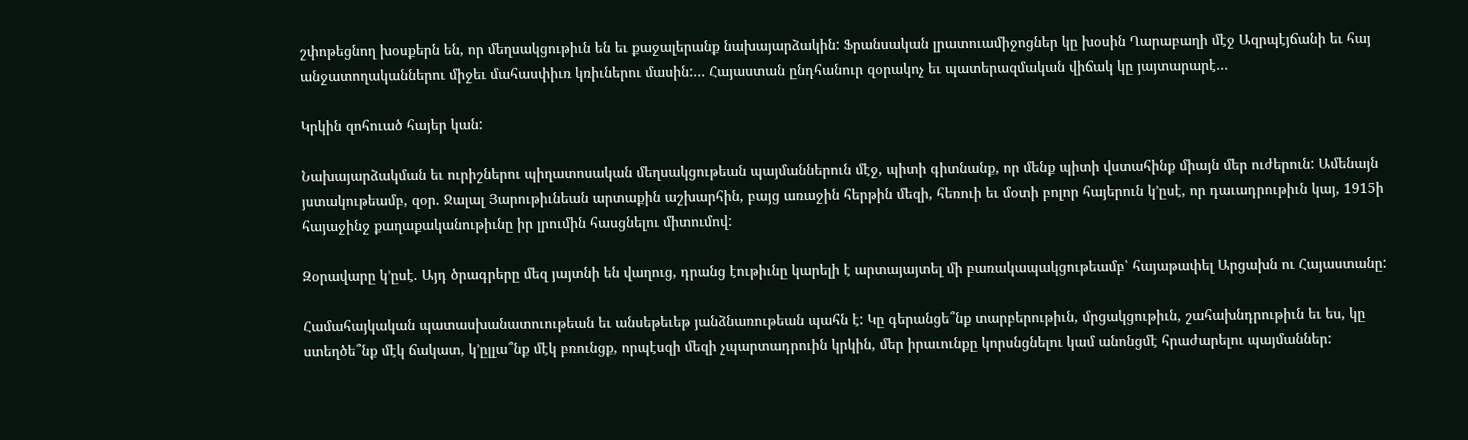շփոթեցնող խօսքերն են, որ մեղսակցութիւն են եւ քաջալերանք նախայարձակին: Ֆրանսական լրատուամիջոցներ կը խօսին Ղարաբաղի մէջ Ազրպէյճանի եւ հայ անջատողականներու միջեւ մահասփիւռ կռիւներու մասին:… Հայաստան ընդհանուր զօրակոչ եւ պատերազմական վիճակ կը յայտարարէ…

Կրկին զոհուած հայեր կան:

Նախայարձակման եւ ուրիշներու պիղատոսական մեղսակցութեան պայմաններուն մէջ, պիտի գիտնանք, որ մենք պիտի վստահինք միայն մեր ուժերուն: Ամենայն յստակութեամբ, զօր. Ջալալ Յարութիւնեան արտաքին աշխարհին, բայց առաջին հերթին մեզի, հեռուի եւ մօտի բոլոր հայերուն կ’ըսէ, որ դաւադրութիւն կայ, 1915ի հայաջինջ քաղաքականութիւնը իր լրումին հասցնելու միտումով:

Զօրավարը կ’ըսէ. Այդ ծրագրերը մեզ յայտնի են վաղուց, դրանց էութիւնը կարելի է արտայայտել մի բառակապակցութեամբ՝ հայաթափել Արցախն ու Հայաստանը:

Համահայկական պատասխանատուութեան եւ անսեթեւեթ յանձնառութեան պահն է: Կը գերանցե՞նք տարբերութիւն, մրցակցութիւն, շահախնդրութիւն եւ ես, կը ստեղծե՞նք մէկ ճակատ, կ’ըլլա՞նք մէկ բռունցք, որպէսզի մեզի չպարտադրուին կրկին, մեր իրաւունքը կորսնցնելու կամ անոնցմէ հրաժարելու պայմաններ: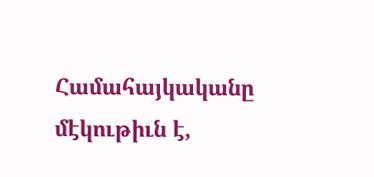Համահայկականը մէկութիւն է,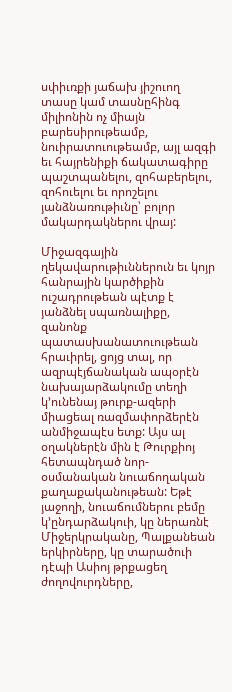սփիւռքի յաճախ յիշուող տասը կամ տասնըհինգ միլիոնին ոչ միայն բարեսիրութեամբ, նուիրատուութեամբ, այլ ազգի եւ հայրենիքի ճակատագիրը պաշտպանելու, զոհաբերելու, զոհուելու եւ որոշելու յանձնառութիւնը՝ բոլոր մակարդակներու վրայ:

Միջազգային ղեկավարութիւններուն եւ կոյր հանրային կարծիքին ուշադրութեան պէտք է յանձնել սպառնալիքը, զանոնք պատասխանատուութեան հրաւիրել, ցոյց տալ, որ ազրպէյճանական ապօրէն նախայարձակումը տեղի կ’ունենայ թուրք-ազերի միացեալ ռազմափորձերէն անմիջապէս ետք: Այս ալ օղակներէն մին է Թուրքիոյ հետապնդած նոր-օսմանական նուաճողական քաղաքականութեան: Եթէ յաջողի, նուաճումներու բեմը կ’ընդարձակուի, կը ներառնէ Միջերկրականը, Պալքանեան երկիրները, կը տարածուի դէպի Ասիոյ թրքացեղ ժողովուրդները,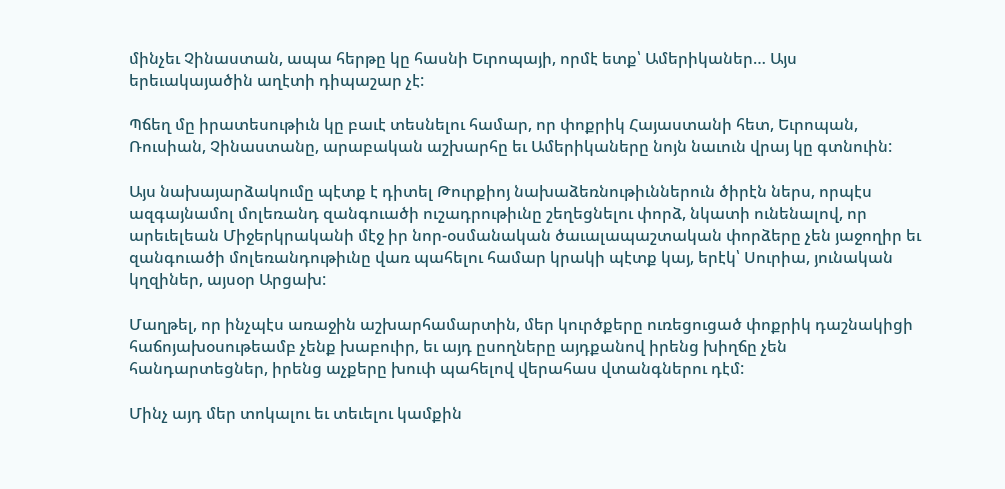մինչեւ Չինաստան, ապա հերթը կը հասնի Եւրոպայի, որմէ ետք՝ Ամերիկաներ… Այս երեւակայածին աղէտի դիպաշար չէ:

Պճեղ մը իրատեսութիւն կը բաւէ տեսնելու համար, որ փոքրիկ Հայաստանի հետ, Եւրոպան, Ռուսիան, Չինաստանը, արաբական աշխարհը եւ Ամերիկաները նոյն նաւուն վրայ կը գտնուին:

Այս նախայարձակումը պէտք է դիտել Թուրքիոյ նախաձեռնութիւններուն ծիրէն ներս, որպէս ազգայնամոլ մոլեռանդ զանգուածի ուշադրութիւնը շեղեցնելու փորձ, նկատի ունենալով, որ արեւելեան Միջերկրականի մէջ իր նոր-օսմանական ծաւալապաշտական փորձերը չեն յաջողիր եւ զանգուածի մոլեռանդութիւնը վառ պահելու համար կրակի պէտք կայ, երէկ՝ Սուրիա, յունական կղզիներ, այսօր Արցախ:

Մաղթել, որ ինչպէս առաջին աշխարհամարտին, մեր կուրծքերը ուռեցուցած փոքրիկ դաշնակիցի հաճոյախօսութեամբ չենք խաբուիր, եւ այդ ըսողները այդքանով իրենց խիղճը չեն հանդարտեցներ, իրենց աչքերը խուփ պահելով վերահաս վտանգներու դէմ:

Մինչ այդ մեր տոկալու եւ տեւելու կամքին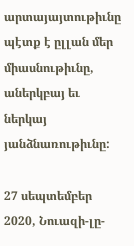արտայայտութիւնը պէտք է ըլլան մեր միասնութիւնը, աներկբայ եւ ներկայ յանձնառութիւնը:

27 սեպտեմբեր 2020, Նուազի-լը-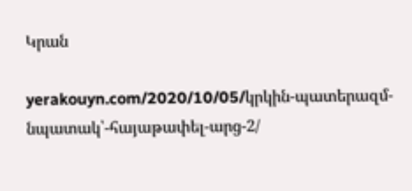Կրան

yerakouyn.com/2020/10/05/կրկին-պատերազմ-նպատակ՝-հայաթափել-արց-2/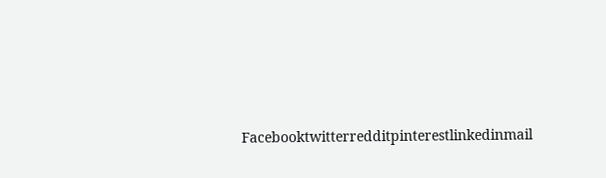Facebooktwitterredditpinterestlinkedinmail